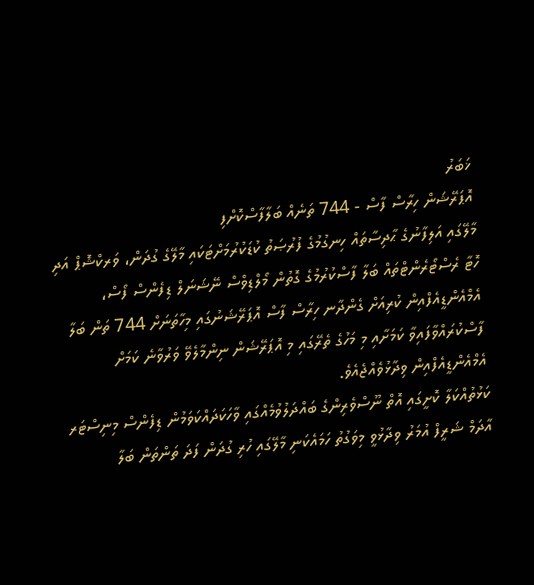ޚަބަރު
އޮޕަރޭޝަން ހިރާސް ފާސް - 744 ތަނެއް ބަލާފާސްކޮށްފި
މާލޭގައި އަލިފާނުގެ ޙާދިސާތައް ހިނގުމުގެ ފުރުޞަތު ކުޑަކުރުމަށްޓަކައި މާލޭގެ ގުދަން، ވަރކްޝޮޕް އަދި ހޮޓާ ރެސްޓޯރެންޓްތައް ބަލާ ފާސްކުރުމުގެ ގޮތުން މޯލްޑިވްސް ނޭޝަނަލް ޑިފެންސް ފޯސް، އެމްއެންޑީއެފްއިން ކުރިއަށް ގެންދާނ ހިރާސް ފާސް އޮޕަރޭޝަނުގައި މިހާތަނަށް 744 ތަން ބަލާ ފާސްކުރައްވާފައިވާ ކަމަށާއި މި މަހުގެ ތެރޭގައި މި އޮޕަރޭޝަން ނިންމާލެވޭ ވަރުވާނެ ކަމަށް އެމްއެންޑީއެފްއިން ވިދާޅުވެއްޖެއެވެ.
ކަޅުތުއްކަލާ ކޮށީގައި އޮތް ނޫސްވެރިންގެ ބައްދަލުވުމެއްގައި ވާހަކަދައްކަވަމުން ޑިފެންސް މިނިސްޓަރ އާދަމް ޝަރީފް އުމަރު ވިދާޅުވީ މިވަގުތު ހަމައެކަނި މާލޭގައި ހުރި ގުދަން ފަދަ ތަންތަން ބަލާ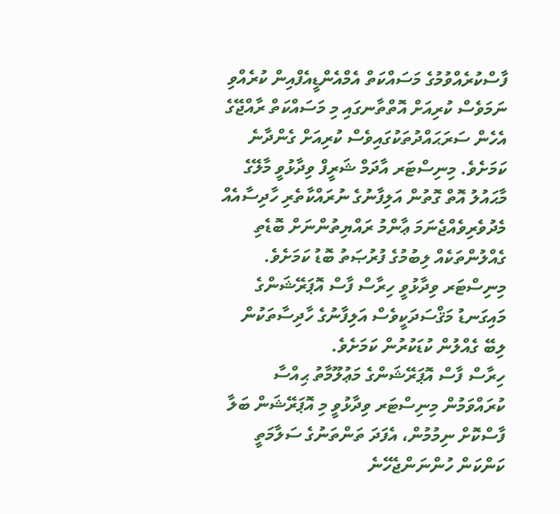ފާސްކުރެއްވުމުގެ މަސައްކަތް އެމްއެންޑީއެފްއިން ކުރެއްވި ނަމަވެސް ކުރިއަށް އޮތްތާނގައި މި މަސައްކަތް ރާއްޖޭގެ އެހެން ސަރަޙައްދުތަކުގައިވެސް ކުރިއަށް ގެންދާނެ ކަމަށެވެ. މިނިސްޓަރ އާދަމް ޝަރީފް ވިދާޅުވީ މާލޭގެ މާޙައުލު އޮތް ގޮތުން އަލިފާނުގެ ނުރައްކާތެރި ހާދިސާއެއް މެދުވެރިވެއްޖެނަމަ ޢާންމު ރައްޔިތުންނަށް ބޮޑެތި ގެއްލުންތަކެއް ލިބުމުގެ ފުރުޞަތު ބޮޑު ކަމަށެވެ. މިނިސްޓަރ ވިދާޅުވީ ހިރާސް ފާސް އޮޕަރޭޝަންގެ މައިގަނޑު މަޤްސަދަކީވެސް އަލިފާނުގެ ހާދިސާތަކުން ލިބޭ ގެއްލުން ކުޑަކުރުން ކަމަށެވެ.
ހިރާސް ފާސް އޮޕަރޭޝަންގެ މަޢުލޫމާތު ޙިއްސާ ކުރައްވަމުން މިނިސްޓަރ ވިދާޅުވީ މި އޮޕަރޭޝަން ބަލާ ފާސްކޮށް ނިމުމުން، އެފަދަ ތަންތަނުގެ ސަލާމަތީ ކަންކަން ހުންނަންޖެހޭނެ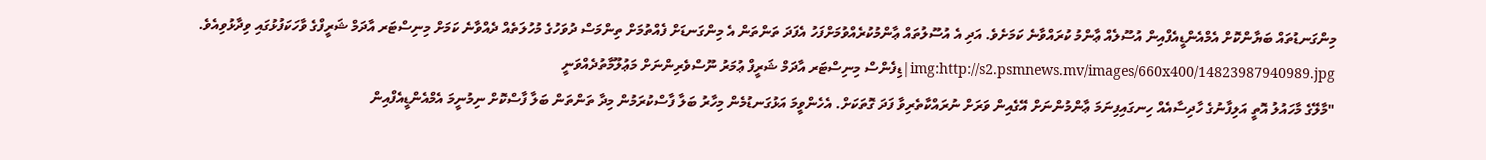މިންގަނޑުތައް ބަޔާންކޮށް އެމްއެންޑީއެފްއިން އުސޫލެއް ޢާންމު ކުރައްވާނެ ކަމަށެވެ. އަދި އެ އުސޫލުތައް ޢާންމުކުރެއްވުމަށްފަހު އެފަދަ ތަންތަން އެ މިންގަނޑަށް ފެއްތުމަށް ތިންމަސް ދުވަހުގެ މުހުލަތެއް ދެއްވާނެ ކަމަށް މިނިސްޓަރ އާދަމް ޝަރީފްގެ ވާހަކަފުޅުގައި ވިދާޅުވިއެވެ.
img:http://s2.psmnews.mv/images/660x400/14823987940989.jpg|ޑިފެންސް މިނިސްޓަރ އާދަމް ޝަރީފް ޢުމަރު ނޫސްވެރިންނަށް މަޢުލޫމާތުދެއްވަނީ
"މާލޭގެ މާހައުލު އޮތީ އަލިފާނުގެ ހާދިސާއެއް ހިނގައިފިނަމަ ޢާންމުންނަށް އޭގެއިން ވަރަށް ނުރައްކާތެރިވާ ފަދަ ގޮތަކަށް. އެހެންވީމަ އަޅުގަނޑުމެން މިހާރު ބަލާ ފާސްކުރަމުން މިދާ ތަންތަން ބަލާ ފާސްކޮށް ނިމުނީމަ އެމްއެންޑީއެފްއިން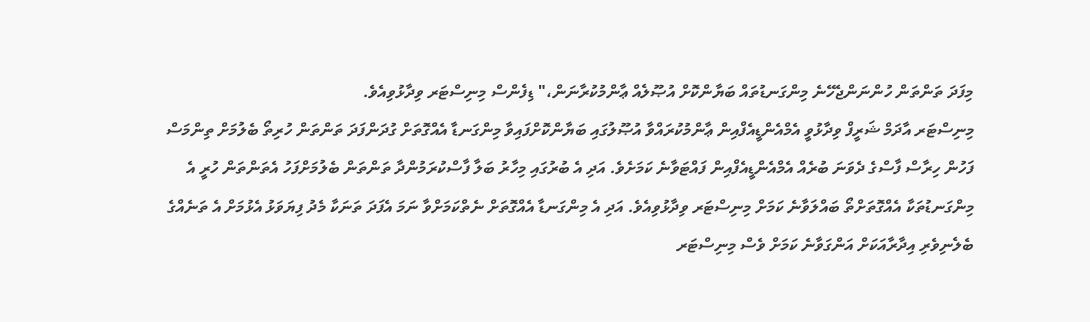މިފަދަ ތަންތަން ހުންނަންޖެހޭނެ މިންގަނޑުތައް ބަޔާންކޮށް އުޞޫލެއް ޢާންމުކުރާނަން،" ޑިފެންސް މިނިސްޓަރ ވިދާޅުވިއެވެ.
މިނިސްޓަރ އާދަމް ޝަރީފް ވިދާޅުވީ އެމްއެންޑީއެފްއިން ޢާންމުކުރައްވާ އުޞޫލުގައި ބަޔާންކޮށްފައިވާ މިންގަނޑާ އެއްގޮތަށް ގުދަންފަދަ ތަންތަން ހުރިތޯ ބެލުމަށް ތިންމަސް ފަހުން ހިރާސް ފާސްގެ ދެވަނަ ބުރެއް އެމްއެންޑީއެފްއިން ފައްޓަވާނެ ކަމަށެވެ. އަދި އެ ބުރުގައި މިހާރު ބަލާ ފާސްކުރަމުންދާ ތަންތަން ބެލުމަށްފަހު އެތަންތަން ހުރީ އެ މިންގަނޑުތަކާ އެއްގޮތަށްތޯ ބައްލަވާނެ ކަމަށް މިނިސްޓަރ ވިދާޅުވިއެވެ. އަދި އެ މިންގަނޑާ އެއްގޮތަށް ނެތްކަމަށްވާ ނަމަ އެފަދަ ތަނަކާ މެދު ފިޔަވަޅު އެޅުމަށް އެ ތަނެއްގެ ބެލެނިވެރި އިދާރާއަކަށް އަންގަވާނެ ކަމަށް ވެސް މިނިސްޓަރ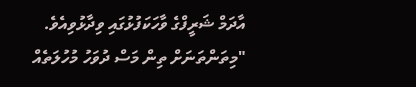އާދަމް ޝަރީފްގެ ވާހަކަފުޅުގައި ވިދާޅުވިއެވެ.
"މިތަންތަނަށް ތިން މަސް ދުވަހު މުހުލަތެއް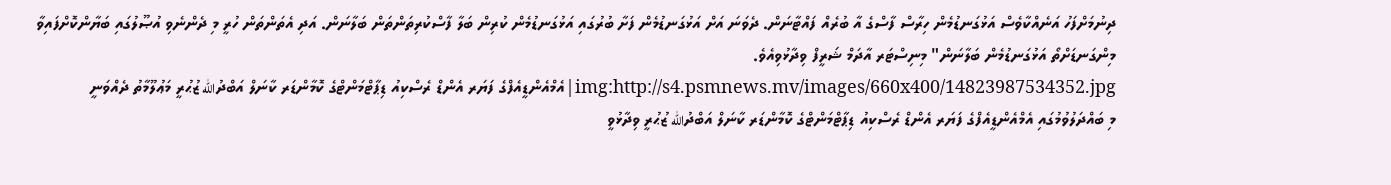ދިނުމަށްފަހު އަނެއްކާވެސް އަޅުގަނޑުމެން ހިރާސް ފާސްގެ އާ ބުރެއް ފައްޓާނަން. ދެވަނަ އަށް އަޅުގަނޑުމެން ފަށާ ބުރުގައި އަޅުގަނޑުމެން ކުރިން ބަލާ ފާސްކުރިތަންތަން ބަލާނަން. އަދި އެތަންތަން ހުރީ މި ދެންނެވި އުޞޫލުގައި ބަޔާންކޮށްފައިވާ މިންގަނޑަށްތޯ އަޅުގަނޑުމެން ބަލާނަން" މިނިސްޓަރ އާދަމް ޝަރީފް ވިދާޅުވިއެވެ.
img:http://s4.psmnews.mv/images/660x400/14823987534352.jpg|އެމްއެންޑީއެފްގެ ފަޔަރ އެންޑް ރެސްކިއު ޑިޕާޓްމަންޓްގެ ކޮމާންޑަރ ކާނަލް އަބްދުالله ޒުޙުރީ މަޢުލޫމާތު ދެއްވަނީ
މި ބައްދަލުވުމުގައި އެމްއެންޑީއެފްގެ ފަޔަރ އެންޑް ރެސްކިއު ޑިޕާޓްމަންޓްގެ ކޮމާންޑަރ ކާނަލް އަބްދުالله ޒުޙުރީ ވިދާޅުވީ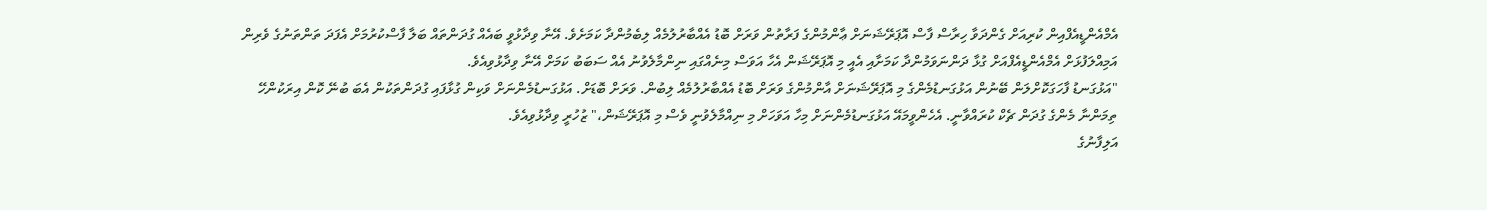އެމްއެންޑީއެފްއިން ކުރިއަށް ގެންދަވާ ހިރާސް ފާސް އޮޕަރޭޝަނަށް ޢާންމުންގެ ފަރާތުން ވަރަށް ބޮޑު އެއްބާރުލުމެއް ލިބެމުންދާ ކަމަށެވެ. އޭނާ ވިދާޅުވީ ބައެއް ގުދަންތައް ބަލާ ފާސްކުރުމަށް އެފަދަ ތަންތަނުގެ ވެރިން އަމިއްލަފުޅަށް އެމްއެންޑީއެފްއަށް ގުޅާ ދަންނަވަމުންދާ ކަމަށާއި އެއީ މި އޮޕަރޭޝަން އެހާ އަވަސް މިނެއްގައި ނިންމާލެވުނު އެއް ސަބަބު ކަމަށް އޭނާ ވިދާޅުވިއެވެ.
"އަޅުގަނޑު ފާހަގަކޮށްލަން ބޭނުން އަޅުގަނޑުމެންގެ މި އޮޕަރޭޝަނަށް އާންމުންގެ ވަރަށް ބޮޑު އެއްބާރުލުމެއް ލިބުން. ވަރަށް ބޮޑަށް. އަޅުގަނޑުމެންނަށް ވަކިން ގުޅާފައި ގުދަންތަކުން އެބަ ބުނޭ ކޮން އިރަކުންހޭ ތިމަންނާ މެންގެ ގުދަން ޗެކް ކުރައްވާނީ. އެހެންވީމައޭ އަޅުގަނޑުމެންނަށް މިހާ އަވަހަށް މި ނިއްމާލެވުނީ ވެސް މި އޮޕަރޭޝަން،" ޒުހުރީ ވިދާޅުވިއެވެ.
އަލިފާނުގެ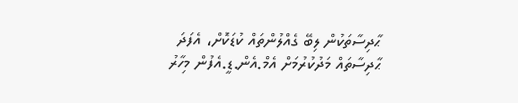ޙާދިސާތަކުން ލިބޭ ގެއްލުންތައް ކުޑަކޮށް، އެފަދަ ޙާދިސާތައް މަދުކުރުމަށް އެމް.އެން.ޑީ.އެފުން މިހާރު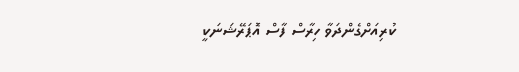ކުރިއަށްގެންދަވާ ހިރާސް ފާސް އޮޕަރޭޝަނަކީ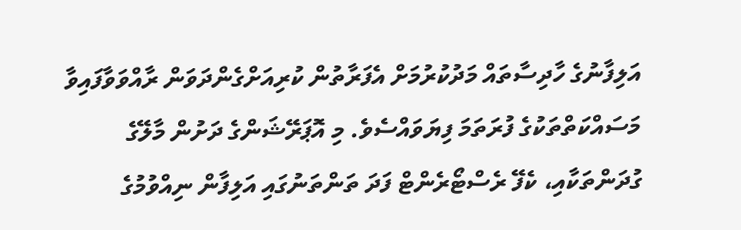އަލިފާނުގެ ހާދިސާތައް މަދުކުރުމަށް އެފަރާތުން ކުރިއަށްގެންދަވަން ރާއްވަވާފައިވާ މަސައްކަތްތަކުގެ ފުރަތަމަ ފިޔަވައްސެވެ. މި އޮޕަރޭޝަންގެ ދަށުން މާލޭގެ ގުދަންތަކާއި، ކެފޭ ރެސްޓޯރެންޓް ފަދަ ތަންތަނުގައި އަލިފާން ނިއްވުމުގެ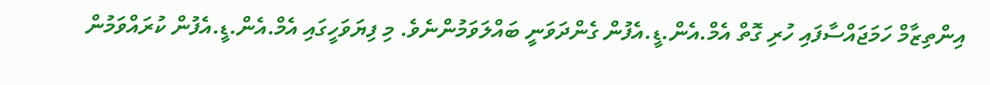އިންތިޒާމް ހަމަޖައްސާފައި ހުރި ގޮތް އެމް.އެން.ޑީ.އެފުން ގެންދަވަނީ ބައްލަވަމުންނެވެ. މި ފިޔަވަހީގައި އެމް.އެން.ޑީ.އެފުން ކުރައްވަމުން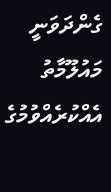ގެންދަވަނީ މައުލޫމާތު އެއްކުރެއްވުމުގެ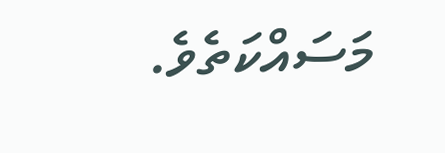މަސައްކަތެވެ.